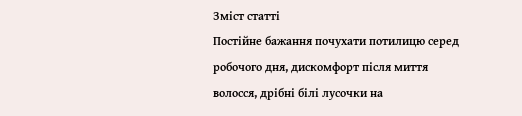Зміст статті
Постійне бажання почухати потилицю серед робочого дня, дискомфорт після миття волосся, дрібні білі лусочки на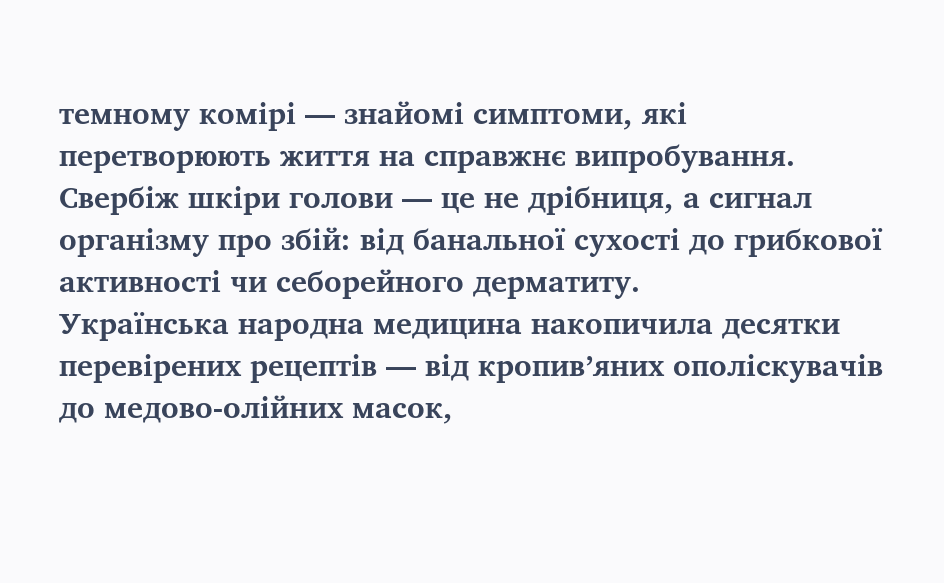темному комірі — знайомі симптоми, які перетворюють життя на справжнє випробування. Свербіж шкіри голови — це не дрібниця, а сигнал організму про збій: від банальної сухості до грибкової активності чи себорейного дерматиту.
Українська народна медицина накопичила десятки перевірених рецептів — від кропив’яних ополіскувачів до медово-олійних масок,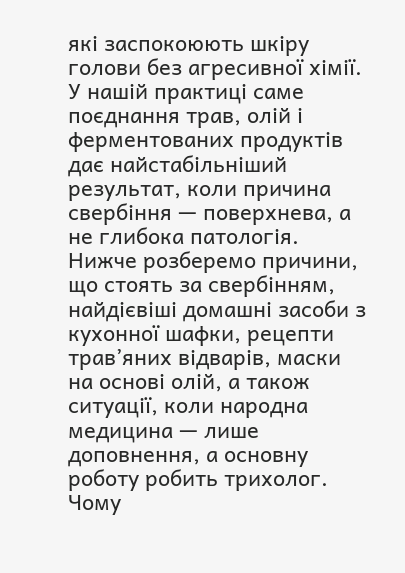які заспокоюють шкіру голови без агресивної хімії. У нашій практиці саме поєднання трав, олій і ферментованих продуктів дає найстабільніший результат, коли причина свербіння — поверхнева, а не глибока патологія.
Нижче розберемо причини, що стоять за свербінням, найдієвіші домашні засоби з кухонної шафки, рецепти трав’яних відварів, маски на основі олій, а також ситуації, коли народна медицина — лише доповнення, а основну роботу робить трихолог.
Чому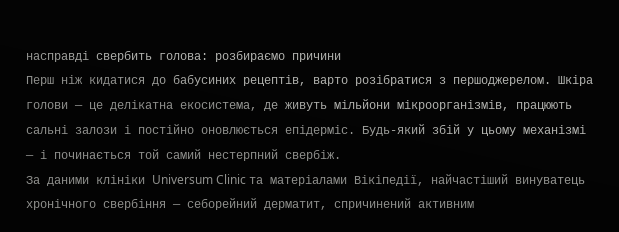насправді свербить голова: розбираємо причини
Перш ніж кидатися до бабусиних рецептів, варто розібратися з першоджерелом. Шкіра голови — це делікатна екосистема, де живуть мільйони мікроорганізмів, працюють сальні залози і постійно оновлюється епідерміс. Будь-який збій у цьому механізмі — і починається той самий нестерпний свербіж.
За даними клініки Universum Clinic та матеріалами Вікіпедії, найчастіший винуватець хронічного свербіння — себорейний дерматит, спричинений активним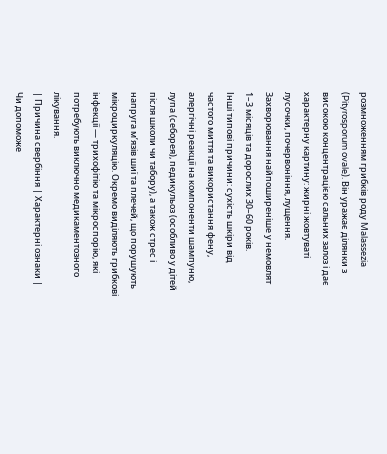розмноженням грибків роду Malassezia (Pityrosporum ovale). Він уражає ділянки з високою концентрацією сальних залоз і дає характерну картину: жирні жовтуваті лусочки, почервоніння, лущення. Захворювання найпоширеніше у немовлят 1–3 місяців та дорослих 30–60 років.
Інші типові причини: сухість шкіри від частого миття та використання фену, алергічні реакції на компоненти шампуню, лупа (себорея), педикульоз (особливо у дітей після школи чи табору), а також стрес і напруга м’язів шиї та плечей, що порушують мікроциркуляцію. Окремо виділяють грибкові інфекції — трихофітію та мікроспорію, які потребують виключно медикаментозного лікування.
| Причина свербіння | Характерні ознаки | Чи допоможе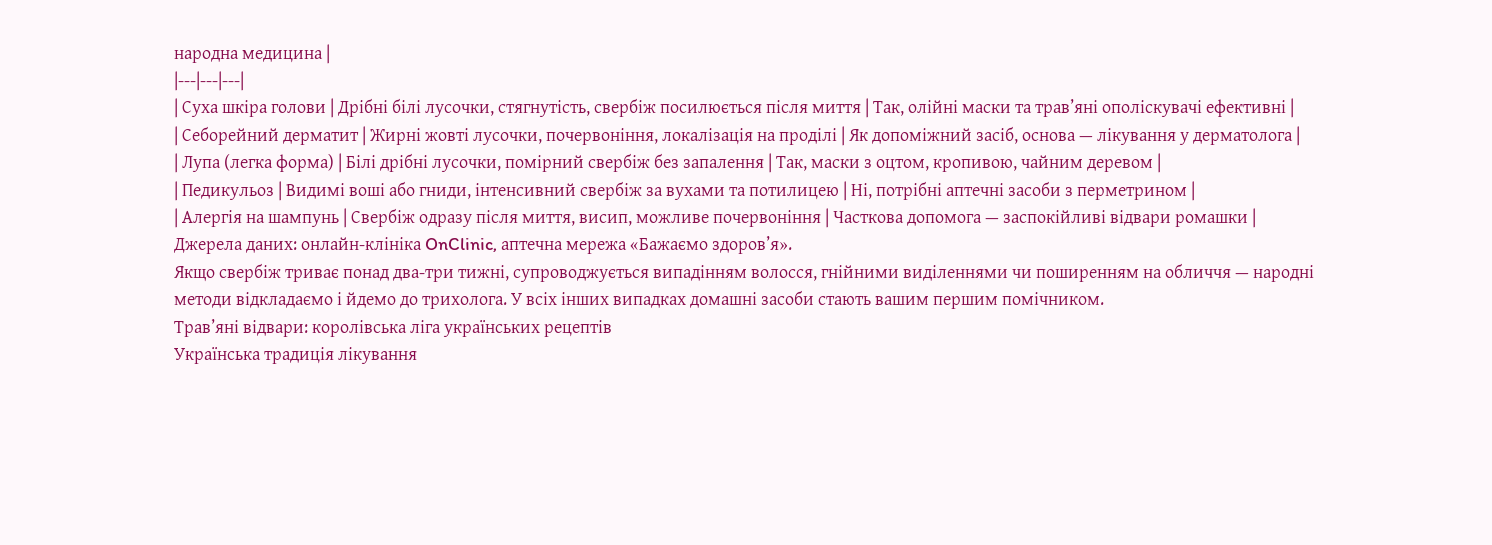народна медицина |
|---|---|---|
| Суха шкіра голови | Дрібні білі лусочки, стягнутість, свербіж посилюється після миття | Так, олійні маски та трав’яні ополіскувачі ефективні |
| Себорейний дерматит | Жирні жовті лусочки, почервоніння, локалізація на проділі | Як допоміжний засіб, основа — лікування у дерматолога |
| Лупа (легка форма) | Білі дрібні лусочки, помірний свербіж без запалення | Так, маски з оцтом, кропивою, чайним деревом |
| Педикульоз | Видимі воші або гниди, інтенсивний свербіж за вухами та потилицею | Ні, потрібні аптечні засоби з перметрином |
| Алергія на шампунь | Свербіж одразу після миття, висип, можливе почервоніння | Часткова допомога — заспокійливі відвари ромашки |
Джерела даних: онлайн-клініка OnClinic, аптечна мережа «Бажаємо здоров’я».
Якщо свербіж триває понад два-три тижні, супроводжується випадінням волосся, гнійними виділеннями чи поширенням на обличчя — народні методи відкладаємо і йдемо до трихолога. У всіх інших випадках домашні засоби стають вашим першим помічником.
Трав’яні відвари: королівська ліга українських рецептів
Українська традиція лікування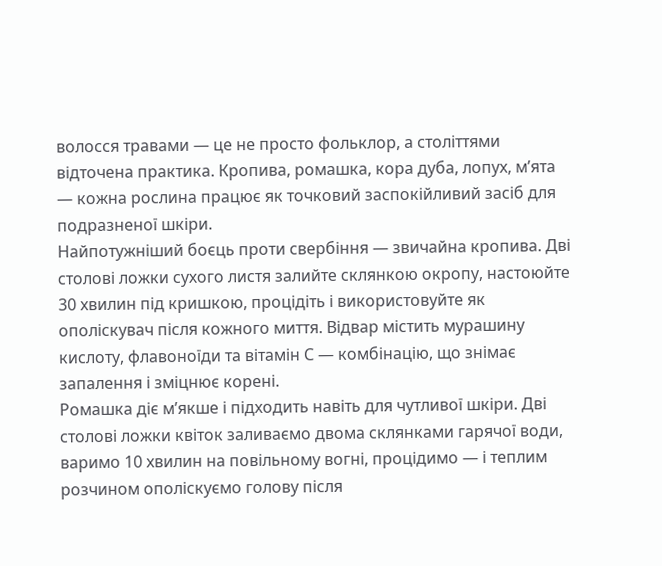волосся травами — це не просто фольклор, а століттями відточена практика. Кропива, ромашка, кора дуба, лопух, м’ята — кожна рослина працює як точковий заспокійливий засіб для подразненої шкіри.
Найпотужніший боєць проти свербіння — звичайна кропива. Дві столові ложки сухого листя залийте склянкою окропу, настоюйте 30 хвилин під кришкою, процідіть і використовуйте як ополіскувач після кожного миття. Відвар містить мурашину кислоту, флавоноїди та вітамін С — комбінацію, що знімає запалення і зміцнює корені.
Ромашка діє м’якше і підходить навіть для чутливої шкіри. Дві столові ложки квіток заливаємо двома склянками гарячої води, варимо 10 хвилин на повільному вогні, процідимо — і теплим розчином ополіскуємо голову після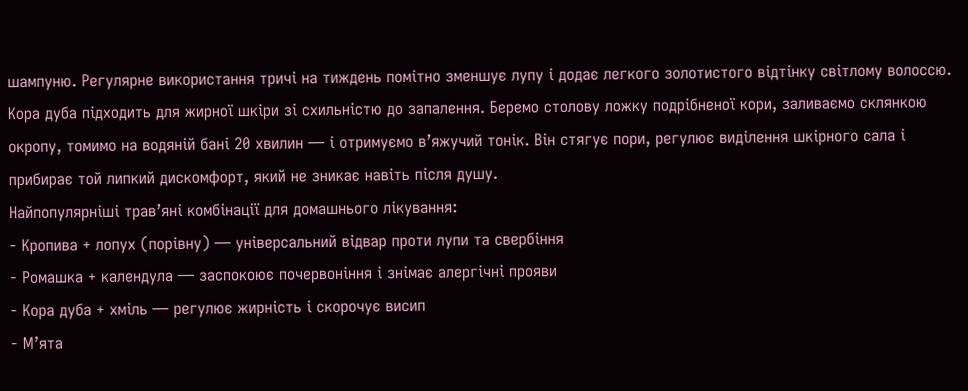шампуню. Регулярне використання тричі на тиждень помітно зменшує лупу і додає легкого золотистого відтінку світлому волоссю.
Кора дуба підходить для жирної шкіри зі схильністю до запалення. Беремо столову ложку подрібненої кори, заливаємо склянкою окропу, томимо на водяній бані 20 хвилин — і отримуємо в’яжучий тонік. Він стягує пори, регулює виділення шкірного сала і прибирає той липкий дискомфорт, який не зникає навіть після душу.
Найпопулярніші трав’яні комбінації для домашнього лікування:
- Кропива + лопух (порівну) — універсальний відвар проти лупи та свербіння
- Ромашка + календула — заспокоює почервоніння і знімає алергічні прояви
- Кора дуба + хміль — регулює жирність і скорочує висип
- М’ята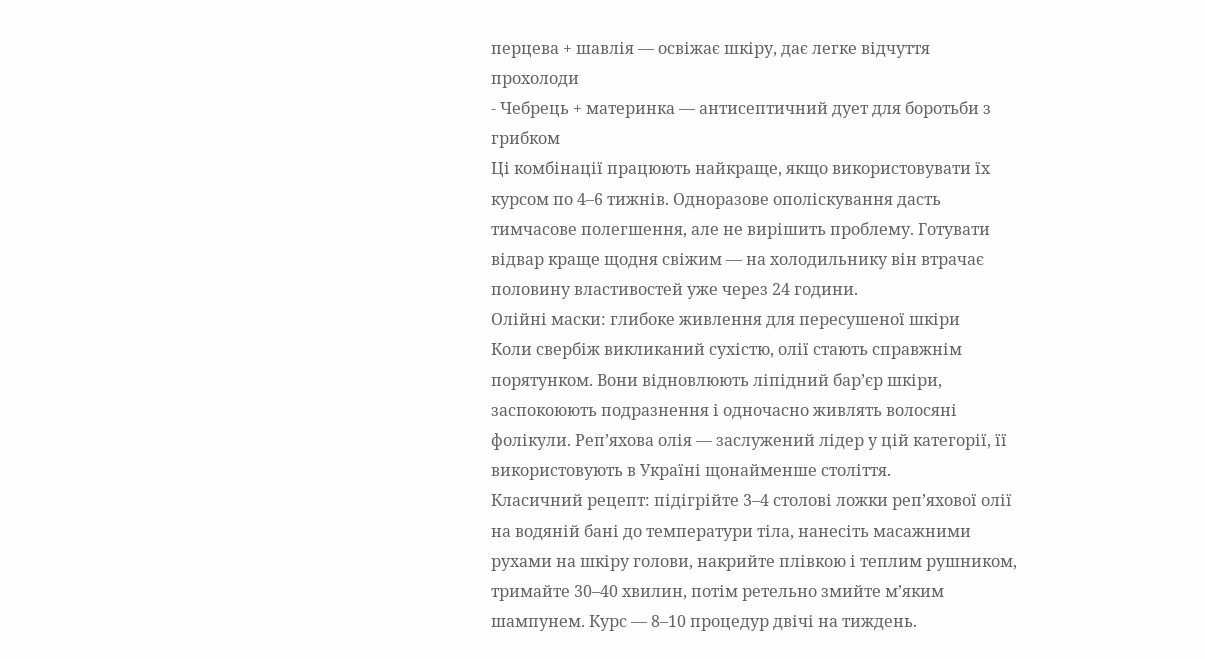перцева + шавлія — освіжає шкіру, дає легке відчуття прохолоди
- Чебрець + материнка — антисептичний дует для боротьби з грибком
Ці комбінації працюють найкраще, якщо використовувати їх курсом по 4–6 тижнів. Одноразове ополіскування дасть тимчасове полегшення, але не вирішить проблему. Готувати відвар краще щодня свіжим — на холодильнику він втрачає половину властивостей уже через 24 години.
Олійні маски: глибоке живлення для пересушеної шкіри
Коли свербіж викликаний сухістю, олії стають справжнім порятунком. Вони відновлюють ліпідний бар’єр шкіри, заспокоюють подразнення і одночасно живлять волосяні фолікули. Реп’яхова олія — заслужений лідер у цій категорії, її використовують в Україні щонайменше століття.
Класичний рецепт: підігрійте 3–4 столові ложки реп’яхової олії на водяній бані до температури тіла, нанесіть масажними рухами на шкіру голови, накрийте плівкою і теплим рушником, тримайте 30–40 хвилин, потім ретельно змийте м’яким шампунем. Курс — 8–10 процедур двічі на тиждень.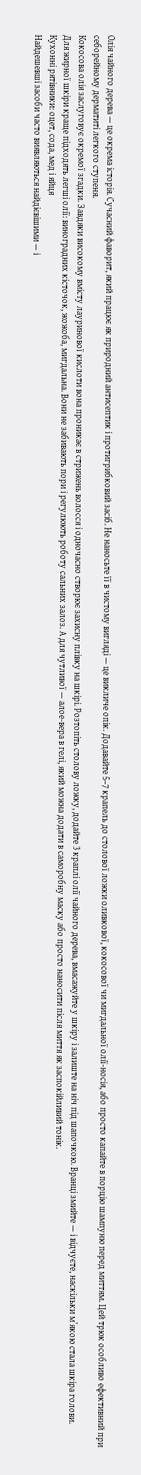Олія чайного дерева — це окрема історія. Сучасний фаворит, який працює як природний антисептик і протигрибковий засіб. Не наносьте її в чистому вигляді — це викличе опік. Додавайте 5–7 крапель до столової ложки оливкової, кокосової чи мигдальної олії-носія, або просто капайте в порцію шампуню перед миттям. Цей трюк особливо ефективний при себорейному дерматиті легкого ступеня.
Кокосова олія заслуговує окремої згадки. Завдяки високому вмісту лауринової кислоти вона проникає в стрижень волосся і одночасно створює захисну плівку на шкірі. Розтопіть столову ложку, додайте 3 краплі олії чайного дерева, вмасажуйте у шкіру і залиште на ніч під шапочкою. Вранці змийте — і відчуєте, наскільки м’якою стала шкіра голови.
Для жирної шкіри краще підходять легші олії: виноградних кісточок, жожоба, мигдальна. Вони не забивають пори і регулюють роботу сальних залоз. А для чутливої — алое-вера в гелі, який можна додати в саморобну маску або просто наносити після миття як заспокійливий тонік.
Кухонні рятівники: оцет, сода, мед і яйця
Найдешевші засоби часто виявляються найдієвішими — і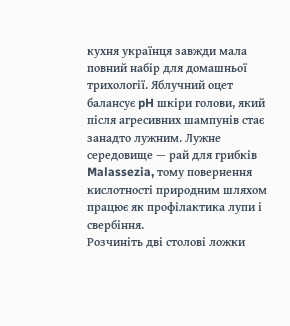кухня українця завжди мала повний набір для домашньої трихології. Яблучний оцет балансує pH шкіри голови, який після агресивних шампунів стає занадто лужним. Лужне середовище — рай для грибків Malassezia, тому повернення кислотності природним шляхом працює як профілактика лупи і свербіння.
Розчиніть дві столові ложки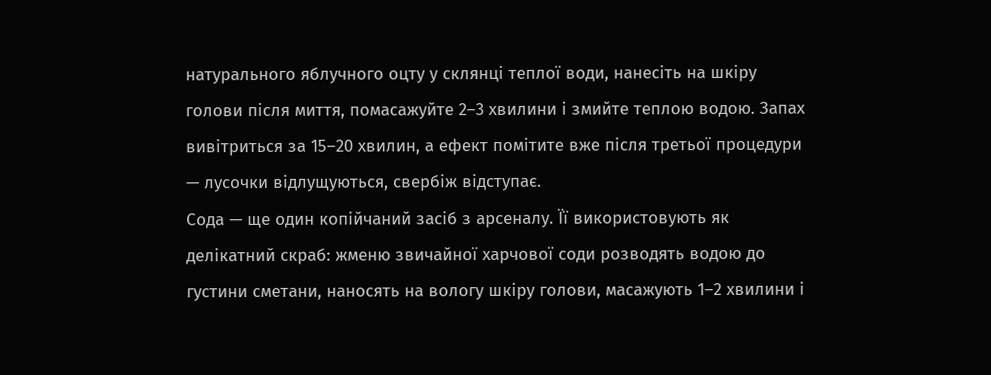натурального яблучного оцту у склянці теплої води, нанесіть на шкіру голови після миття, помасажуйте 2–3 хвилини і змийте теплою водою. Запах вивітриться за 15–20 хвилин, а ефект помітите вже після третьої процедури — лусочки відлущуються, свербіж відступає.
Сода — ще один копійчаний засіб з арсеналу. Її використовують як делікатний скраб: жменю звичайної харчової соди розводять водою до густини сметани, наносять на вологу шкіру голови, масажують 1–2 хвилини і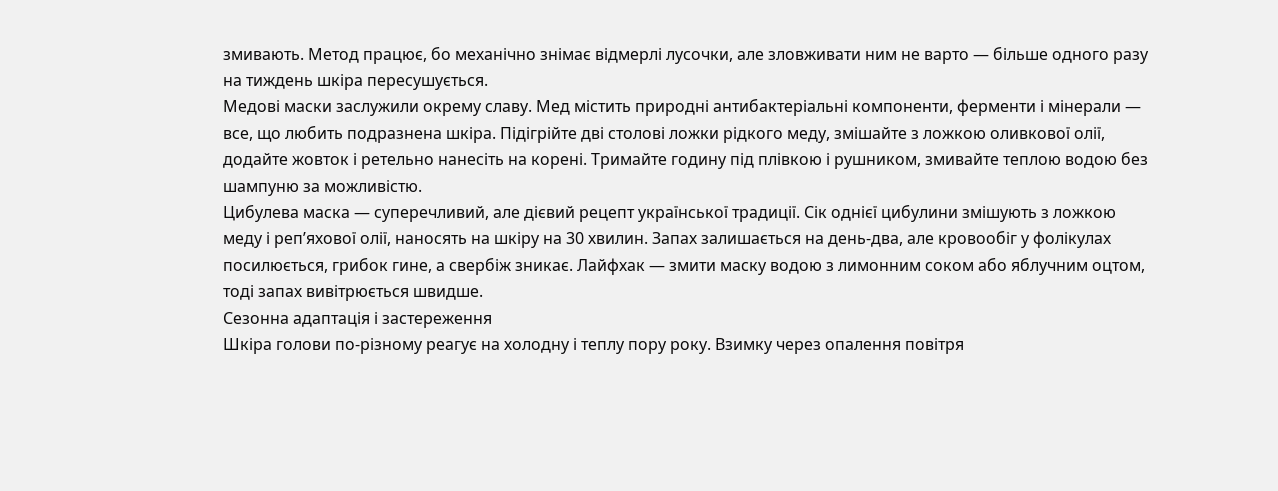змивають. Метод працює, бо механічно знімає відмерлі лусочки, але зловживати ним не варто — більше одного разу на тиждень шкіра пересушується.
Медові маски заслужили окрему славу. Мед містить природні антибактеріальні компоненти, ферменти і мінерали — все, що любить подразнена шкіра. Підігрійте дві столові ложки рідкого меду, змішайте з ложкою оливкової олії, додайте жовток і ретельно нанесіть на корені. Тримайте годину під плівкою і рушником, змивайте теплою водою без шампуню за можливістю.
Цибулева маска — суперечливий, але дієвий рецепт української традиції. Сік однієї цибулини змішують з ложкою меду і реп’яхової олії, наносять на шкіру на 30 хвилин. Запах залишається на день-два, але кровообіг у фолікулах посилюється, грибок гине, а свербіж зникає. Лайфхак — змити маску водою з лимонним соком або яблучним оцтом, тоді запах вивітрюється швидше.
Сезонна адаптація і застереження
Шкіра голови по-різному реагує на холодну і теплу пору року. Взимку через опалення повітря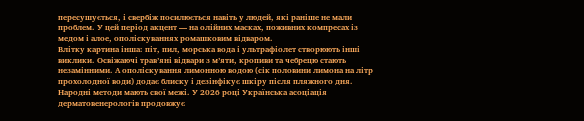пересушується, і свербіж посилюється навіть у людей, які раніше не мали проблем. У цей період акцент — на олійних масках, поживних компресах із медом і алое, ополіскуваннях ромашковим відваром.
Влітку картина інша: піт, пил, морська вода і ультрафіолет створюють інші виклики. Освіжаючі трав’яні відвари з м’яти, кропиви та чебрецю стають незамінними. А ополіскування лимонною водою (сік половини лимона на літр прохолодної води) додає блиску і дезінфікує шкіру після пляжного дня.
Народні методи мають свої межі. У 2026 році Українська асоціація дерматовенерологів продовжує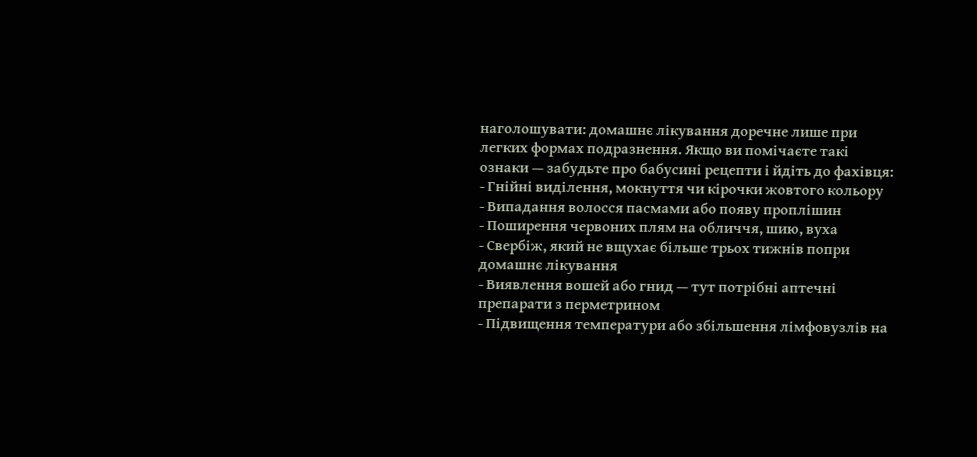наголошувати: домашнє лікування доречне лише при легких формах подразнення. Якщо ви помічаєте такі ознаки — забудьте про бабусині рецепти і йдіть до фахівця:
- Гнійні виділення, мокнуття чи кірочки жовтого кольору
- Випадання волосся пасмами або появу проплішин
- Поширення червоних плям на обличчя, шию, вуха
- Свербіж, який не вщухає більше трьох тижнів попри домашнє лікування
- Виявлення вошей або гнид — тут потрібні аптечні препарати з перметрином
- Підвищення температури або збільшення лімфовузлів на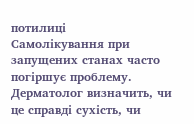потилиці
Самолікування при запущених станах часто погіршує проблему. Дерматолог визначить, чи це справді сухість, чи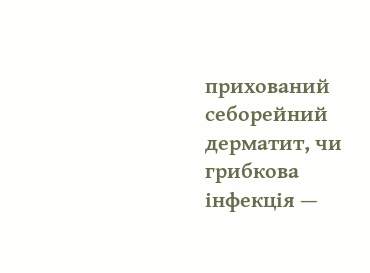прихований себорейний дерматит, чи грибкова інфекція —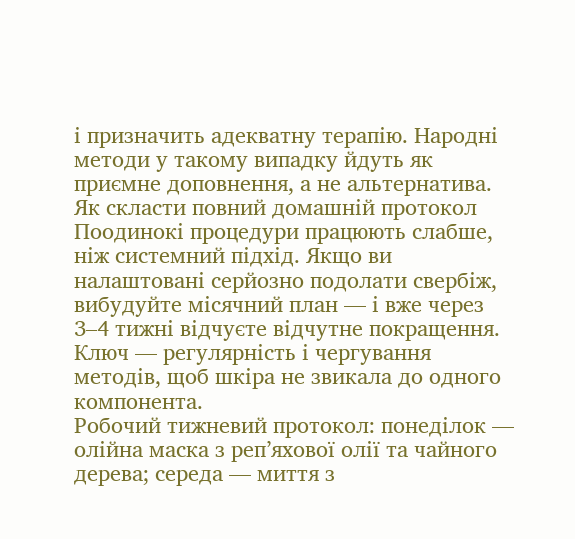і призначить адекватну терапію. Народні методи у такому випадку йдуть як приємне доповнення, а не альтернатива.
Як скласти повний домашній протокол
Поодинокі процедури працюють слабше, ніж системний підхід. Якщо ви налаштовані серйозно подолати свербіж, вибудуйте місячний план — і вже через 3–4 тижні відчуєте відчутне покращення. Ключ — регулярність і чергування методів, щоб шкіра не звикала до одного компонента.
Робочий тижневий протокол: понеділок — олійна маска з реп’яхової олії та чайного дерева; середа — миття з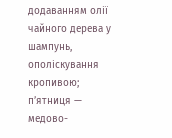додаванням олії чайного дерева у шампунь, ополіскування кропивою; п’ятниця — медово-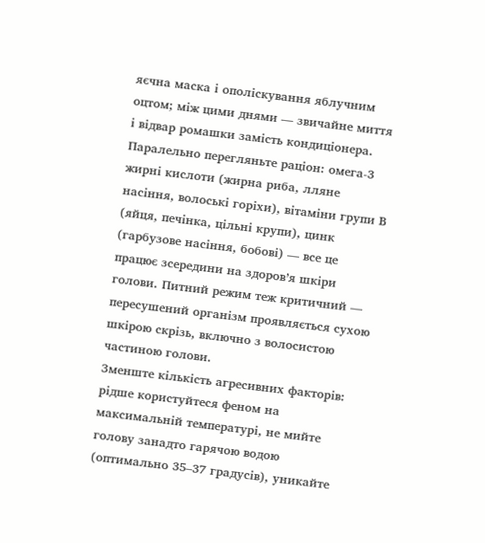яєчна маска і ополіскування яблучним оцтом; між цими днями — звичайне миття і відвар ромашки замість кондиціонера.
Паралельно перегляньте раціон: омега-3 жирні кислоти (жирна риба, лляне насіння, волоські горіхи), вітаміни групи В (яйця, печінка, цільні крупи), цинк (гарбузове насіння, бобові) — все це працює зсередини на здоров’я шкіри голови. Питний режим теж критичний — пересушений організм проявляється сухою шкірою скрізь, включно з волосистою частиною голови.
Зменште кількість агресивних факторів: рідше користуйтеся феном на максимальній температурі, не мийте голову занадто гарячою водою (оптимально 35–37 градусів), уникайте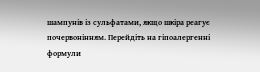шампунів із сульфатами, якщо шкіра реагує почервонінням. Перейдіть на гіпоалергенні формули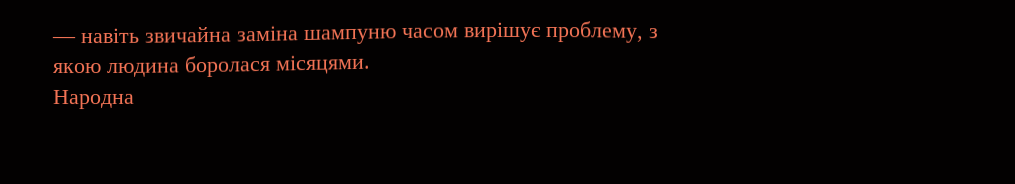— навіть звичайна заміна шампуню часом вирішує проблему, з якою людина боролася місяцями.
Народна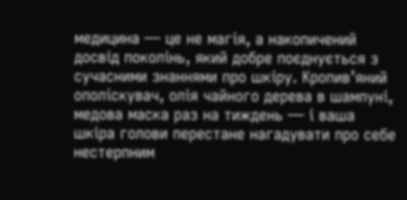медицина — це не магія, а накопичений досвід поколінь, який добре поєднується з сучасними знаннями про шкіру. Кропив’яний ополіскувач, олія чайного дерева в шампуні, медова маска раз на тиждень — і ваша шкіра голови перестане нагадувати про себе нестерпним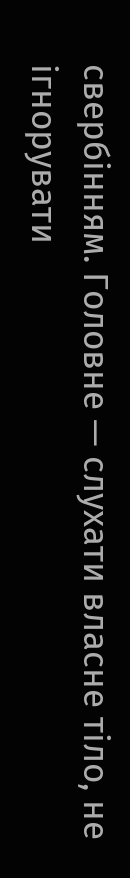свербінням. Головне — слухати власне тіло, не ігнорувати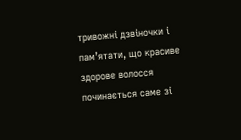тривожні дзвіночки і пам’ятати, що красиве здорове волосся починається саме зі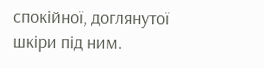спокійної, доглянутої шкіри під ним.